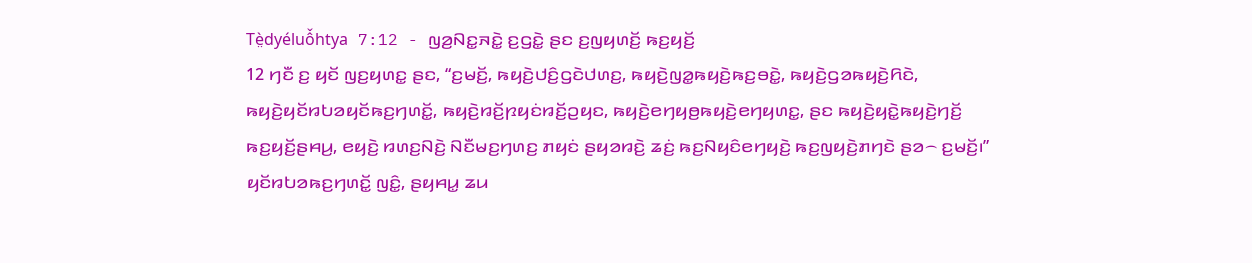Tè̤dyéluô̌htya 7:12 - ꤜꤤ꤬ꤡꤢ꤭ꤏꤢꤧ꤭ ꤢ꤬ꤞꤢꤧ꤭ ꤔꤢ ꤢ꤬ꤜꤟꤛꤢꤩ꤬ ꤒꤢ꤬ꤟꤢꤩ꤬
12 ꤚꤢꤪ ꤢ꤬ ꤟꤢꤩ ꤜꤢ꤬ꤟꤛꤢ꤭ ꤔꤢ, “ꤢ꤬ꤗꤢꤩ꤬, ꤒꤟꤢꤧ꤬ꤓꤢꤨ꤬ꤞꤢꤧꤓꤛꤢ꤬, ꤒꤟꤢꤧ꤬ꤜꤤ꤭ꤒꤟꤢꤧ꤬ꤒꤢ꤬ꤋꤢꤧ꤭, ꤒꤟꤢꤧ꤬ꤞꤤꤒꤟꤢꤧ꤬ꤖꤢꤧ, ꤒꤟꤢꤧ꤬ꤟꤢꤩꤙꤝꤤꤟꤢꤩꤒꤢ꤬ꤚꤛꤢꤩ꤭, ꤒꤟꤢꤧ꤬ꤙꤢꤩ꤬ꤐꤟꤢꤦꤙꤢꤩ꤬ꤑꤟꤢ, ꤒꤟꤢꤧ꤬ꤕꤚꤟꤥ꤬ꤒꤟꤢꤧ꤬ꤕꤚꤟꤛꤢ꤭, ꤔꤢ ꤒꤟꤢꤧ꤬ꤟꤢꤧ꤭ꤒꤟꤢꤧ꤬ꤚꤢꤩ꤬ ꤒꤢ꤬ꤟꤢꤩ꤬ꤔꤌꤣ꤬, ꤕꤟꤢꤧ꤬ ꤙꤛꤢ꤬ꤡꤢꤧ꤬ ꤡꤢꤪꤗꤢ꤬ꤚꤛꤢ꤬ ꤊꤟꤢꤦ ꤔꤟꤤꤙꤢꤧ꤬ ꤘꤢꤦ꤬ ꤒꤢ꤬ꤡꤟꤢꤨꤕꤚꤟꤢꤧ꤬ ꤒꤢ꤬ꤜꤟꤢꤧ꤬ꤊꤚꤢꤧ ꤔꤤ꤮ ꤢ꤬ꤗꤢꤩ꤬꤯”
ꤟꤢꤩꤙꤝꤤꤒꤢ꤬ꤚꤛꤢꤩ꤭ ꤜꤢꤨ꤭, ꤔꤟꤌꤣ꤭ ꤘꤣ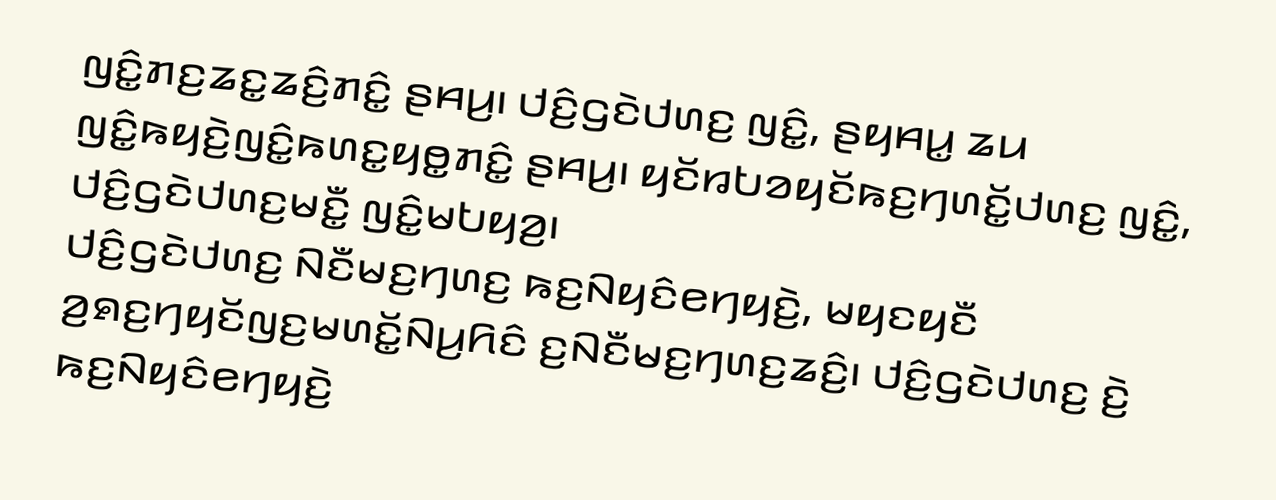ꤜꤢꤨ꤭ꤊꤢ꤬ꤘꤢ꤭ꤘꤢꤨ꤬ꤊꤢꤨ꤭ ꤔꤌꤣ꤬꤯ ꤓꤢꤨ꤬ꤞꤢꤧꤓꤛꤢ꤬ ꤜꤢꤨ꤭, ꤔꤟꤌꤣ꤭ ꤘꤣ ꤜꤢꤨ꤭ꤒꤟꤢꤧ꤬ꤜꤢꤨ꤭ꤒꤛꤢ꤭ꤟꤥ꤭ꤊꤢꤨ꤭ ꤔꤌꤣ꤬꤯ ꤟꤢꤩꤙꤝꤤꤟꤢꤩꤒꤢ꤬ꤚꤛꤢꤩ꤭ꤓꤛꤢ꤬ ꤜꤢꤨ꤭, ꤓꤢꤨ꤬ꤞꤢꤧꤓꤛꤢ꤬ꤗꤢꤪ꤭ ꤜꤢꤨ꤭ꤗꤝꤟꤤ꤬꤯
ꤓꤢꤨ꤬ꤞꤢꤧꤓꤛꤢ꤬ ꤡꤢꤪꤗꤢ꤬ꤚꤛꤢ꤬ ꤒꤢ꤬ꤡꤟꤢꤨꤕꤚꤟꤢꤧ꤬, ꤗꤟꤢꤟꤢꤪ ꤤ꤬ꤎꤢ꤬ꤚꤟꤢꤩꤜꤢ꤬ꤗꤛꤢꤩ꤭ꤡꤣ꤬ꤖꤢꤨ ꤢ꤬ꤡꤢꤪꤗꤢ꤬ꤚꤛꤢ꤬ꤘꤢꤨ꤬꤯ ꤓꤢꤨ꤬ꤞꤢꤧꤓꤛꤢ꤬ ꤢꤧ꤬ ꤒꤢ꤬ꤡꤟꤢꤨꤕꤚꤟꤢꤧ꤬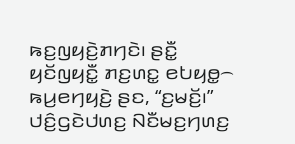ꤒꤢ꤬ꤜꤟꤢꤧ꤬ꤊꤚꤢꤧ꤯ ꤔꤢꤪ꤭ ꤟꤢꤩꤜꤟꤢꤪ꤭ ꤊꤢ꤬ꤛꤢ꤭ ꤕꤝꤟꤥ꤭꤮ ꤒꤣ꤬ꤕꤚꤟꤢꤧ꤬ ꤔꤢ, “ꤢ꤬ꤗꤢꤩ꤬꤯” ꤓꤢꤨ꤬ꤞꤢꤧꤓꤛꤢ꤬ ꤡꤢꤪꤗꤢ꤬ꤚꤛꤢ꤬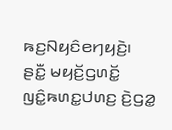ꤒꤢ꤬ꤡꤟꤢꤨꤕꤚꤟꤢꤧ꤬꤯
ꤔꤢꤪ꤭ ꤗꤟꤢꤩ꤬ꤞꤛꤢꤩ꤭ ꤜꤢꤨ꤭ꤒꤛꤢ꤭ꤓꤛꤢ꤬ ꤢꤧ꤬ꤞꤤ꤭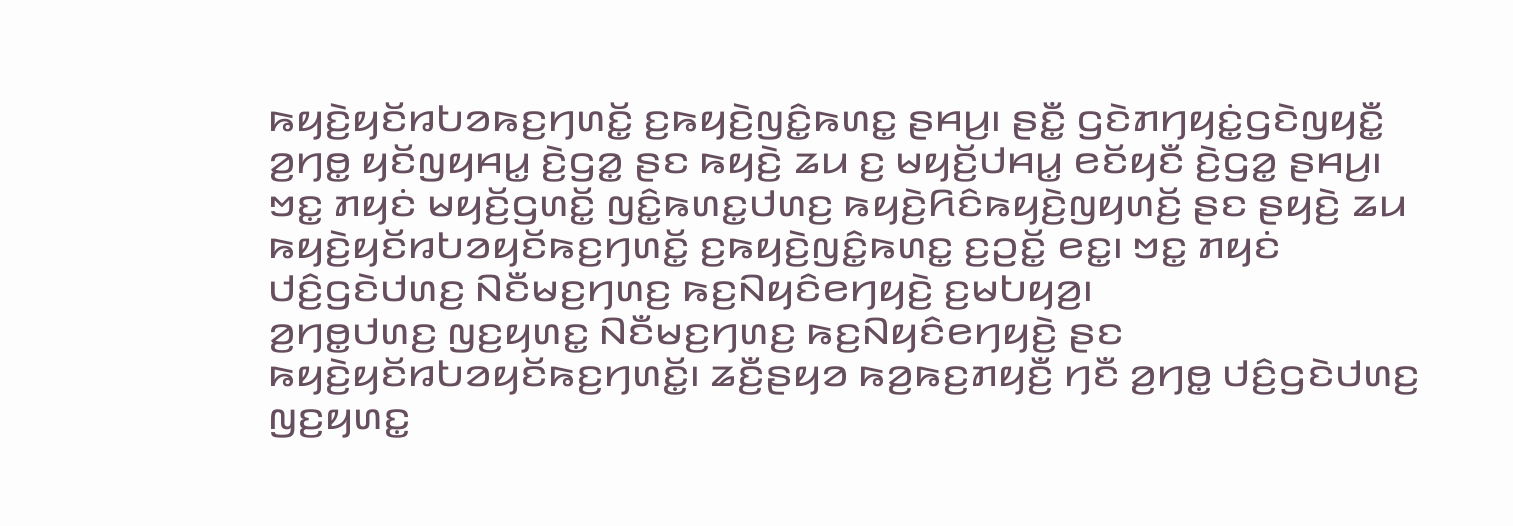ꤒꤟꤢꤧ꤬ꤟꤢꤩꤙꤝꤤꤒꤢ꤬ꤚꤛꤢꤩ꤭ ꤢ꤬ꤒꤟꤢꤧ꤬ꤜꤢꤨ꤭ꤒꤛꤢ꤭ ꤔꤌꤣ꤬꤯ ꤔꤢꤪ꤭ ꤞꤢꤧꤊꤚꤟꤢꤦ꤭ꤞꤢꤧꤜꤟꤢꤪ꤭ ꤤ꤬ꤚꤥ꤭ ꤟꤢꤩꤜꤟꤌꤣ꤭ ꤢꤧ꤬ꤞꤤ꤭ ꤔꤢ ꤒꤟꤢꤧ꤬ ꤘꤣ ꤢ꤬ ꤗꤟꤢꤩ꤬ꤓꤌꤣ꤭ ꤕꤢꤩꤟꤢꤪ ꤢꤧ꤬ꤞꤤ꤭ ꤔꤌꤣ꤬꤯
ꤠꤢ꤭ ꤊꤟꤢꤦ ꤗꤟꤢꤩ꤬ꤞꤛꤢꤩ꤭ ꤜꤢꤨ꤭ꤒꤛꤢ꤭ꤓꤛꤢ꤬ ꤒꤟꤢꤧ꤬ꤖꤢꤨꤒꤟꤢꤧ꤬ꤜꤟꤛꤢꤩ꤬ ꤔꤢ ꤔꤟꤢꤧ꤬ ꤘꤣ ꤒꤟꤢꤧ꤬ꤟꤢꤩꤙꤝꤤꤟꤢꤩꤒꤢ꤬ꤚꤛꤢꤩ꤭ ꤢ꤬ꤒꤟꤢꤧ꤬ꤜꤢꤨ꤭ꤒꤛꤢ꤭ ꤢ꤬ꤑꤢꤩ꤭ ꤕꤢ꤭꤯ ꤠꤢ꤭ ꤊꤟꤢꤦ ꤓꤢꤨ꤬ꤞꤢꤧꤓꤛꤢ꤬ ꤡꤢꤪꤗꤢ꤬ꤚꤛꤢ꤬ ꤒꤢ꤬ꤡꤟꤢꤨꤕꤚꤟꤢꤧ꤬ ꤢ꤬ꤗꤝꤟꤤ꤬꤯
ꤤ꤬ꤚꤥ꤭ꤓꤛꤢ꤬ ꤜꤢ꤬ꤟꤛꤢ꤭ ꤡꤢꤪꤗꤢ꤬ꤚꤛꤢ꤬ ꤒꤢ꤬ꤡꤟꤢꤨꤕꤚꤟꤢꤧ꤬ ꤔꤢ ꤒꤟꤢꤧ꤬ꤟꤢꤩꤙꤝꤤꤟꤢꤩꤒꤢ꤬ꤚꤛꤢꤩ꤭꤯ ꤘꤢꤪ꤬ꤔꤟꤤ ꤒꤤ꤬ꤒꤢ꤬ꤊꤟꤢꤪ꤬ ꤚꤢꤪ ꤤ꤬ꤚꤥ꤭ ꤓꤢꤨ꤬ꤞꤢꤧꤓꤛꤢ꤬ ꤜꤢ꤬ꤟꤛꤢ꤭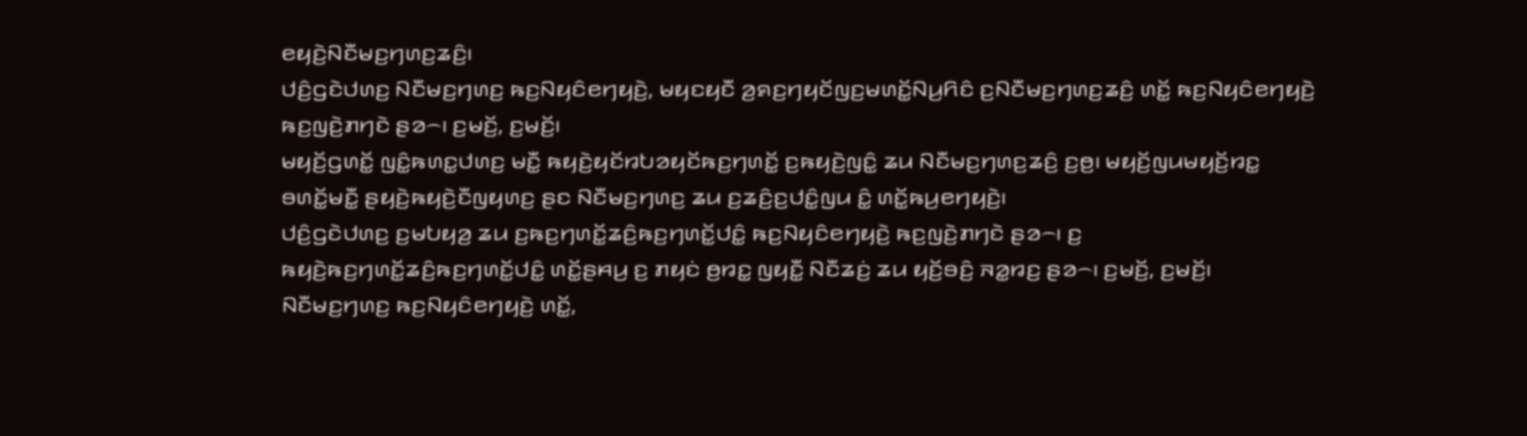ꤕꤟꤢꤧ꤬ꤡꤢꤪꤗꤢ꤬ꤚꤛꤢ꤬ꤘꤢꤨ꤬꤯
ꤓꤢꤨ꤬ꤞꤢꤧꤓꤛꤢ꤬ ꤡꤢꤪꤗꤢ꤬ꤚꤛꤢ꤬ ꤒꤢ꤬ꤡꤟꤢꤨꤕꤚꤟꤢꤧ꤬, ꤗꤟꤢꤟꤢꤪ ꤤ꤬ꤎꤢ꤬ꤚꤟꤢꤩꤜꤢ꤬ꤗꤛꤢꤩ꤭ꤡꤣ꤬ꤖꤢꤨ ꤢ꤬ꤡꤢꤪꤗꤢ꤬ꤚꤛꤢ꤬ꤘꤢꤨ꤬ ꤛꤢꤩ꤭ ꤒꤢ꤬ꤡꤟꤢꤨꤕꤚꤟꤢꤧ꤬ ꤒꤢ꤬ꤜꤢꤧ꤬ꤊꤚꤢꤧ ꤔꤤ꤮꤯ ꤢ꤬ꤗꤢꤩ꤬, ꤢ꤬ꤗꤢꤩ꤬꤯
ꤗꤟꤢꤩ꤬ꤞꤛꤢꤩ꤭ ꤜꤢꤨ꤭ꤒꤛꤢ꤭ꤓꤛꤢ꤬ ꤗꤢꤪ꤭ ꤒꤟꤢꤧ꤬ꤟꤢꤩꤙꤝꤤꤟꤢꤩꤒꤢ꤬ꤚꤛꤢꤩ꤭ ꤢ꤬ꤒꤟꤢꤧ꤬ꤜꤢꤨ꤭ ꤘꤣ ꤡꤢꤪꤗꤢ꤬ꤚꤛꤢ꤬ꤘꤢꤨ꤬ ꤢ꤬ꤥ꤬꤯ ꤗꤟꤢꤩ꤬ꤜꤣꤗꤟꤢꤩ꤬ꤙꤢ꤭ ꤋꤛꤢꤩ꤭ꤗꤢꤪ꤭ ꤔꤟꤢꤧ꤬ꤒꤟꤢꤧ꤬ꤢꤪꤜꤟꤛꤢ꤬ ꤔꤢ ꤡꤢꤪꤗꤢ꤬ꤚꤛꤢ꤬ ꤘꤣ ꤢ꤬ꤘꤢꤨ꤬ꤢ꤬ꤓꤢꤨ꤭ꤜꤣ ꤢꤨ꤭ ꤛꤢꤩ꤭ꤒꤣ꤬ꤕꤚꤟꤢꤧ꤬꤯
ꤓꤢꤨ꤬ꤞꤢꤧꤓꤛꤢ꤬ ꤢ꤬ꤗꤝꤟꤤ꤬ ꤘꤣ ꤢ꤬ꤒꤢ꤬ꤚꤛꤢꤩ꤭ꤘꤢꤨ꤬ꤒꤢ꤬ꤚꤛꤢꤩ꤭ꤓꤢꤨ꤭ ꤒꤢ꤬ꤡꤟꤢꤨꤕꤚꤟꤢꤧ꤬ ꤒꤢ꤬ꤜꤢꤧ꤬ꤊꤚꤢꤧ ꤔꤤ꤮꤯ ꤢ꤬ ꤒꤟꤢꤧ꤬ꤒꤢ꤬ꤚꤛꤢꤩ꤭ꤘꤢꤨ꤬ꤒꤢ꤬ꤚꤛꤢꤩ꤭ꤓꤢꤨ꤭ ꤛꤢꤩ꤭ꤔꤌꤣ꤬ ꤢ꤬ ꤊꤟꤢꤦ ꤥ꤬ꤙꤢ꤭ ꤜꤟꤢꤪ꤭ ꤡꤢꤪꤘꤢꤦ꤬ ꤘꤣ ꤟꤢꤩ꤬ꤋꤢꤨ꤬ ꤏꤤ꤭ꤙꤢ꤬ ꤔꤤ꤮꤯ ꤢ꤬ꤗꤢꤩ꤬, ꤢ꤬ꤗꤢꤩ꤬꤯
ꤡꤢꤪꤗꤢ꤬ꤚꤛꤢ꤬ ꤒꤢ꤬ꤡꤟꤢꤨꤕꤚꤟꤢꤧ꤬ ꤛꤢꤩ꤭,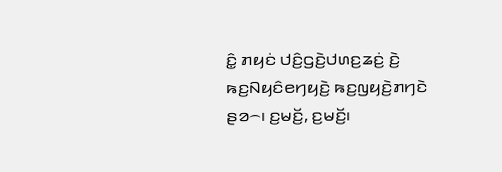ꤢꤨ꤭ ꤊꤟꤢꤦ ꤓꤢꤨ꤬ꤞꤢꤧ꤬ꤓꤛꤢ꤬ꤘꤢꤦ꤬ ꤢꤧ꤬ ꤒꤢ꤬ꤡꤟꤢꤨꤕꤚꤟꤢꤧ꤬ ꤒꤢ꤬ꤜꤟꤢꤧ꤬ꤊꤚꤢꤧ ꤔꤤ꤮꤯ ꤢ꤬ꤗꤢꤩ꤬, ꤢ꤬ꤗꤢꤩ꤬꤯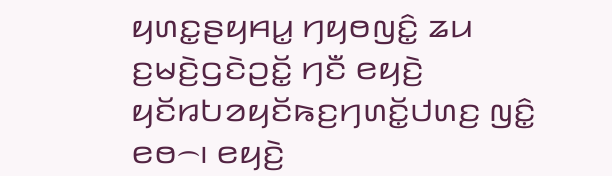ꤟꤛꤢ꤭ꤔꤟꤌꤣ꤭ ꤚꤟꤥꤜꤢꤨ꤭ ꤘꤣ ꤢ꤬ꤗꤢꤧ꤬ꤞꤢꤧꤑꤢꤩ꤭ ꤚꤢꤪ ꤕꤟꤢꤧ꤬ ꤟꤢꤩꤙꤝꤤꤟꤢꤩꤒꤢ꤬ꤚꤛꤢꤩ꤭ꤓꤛꤢ꤬ ꤜꤢꤨ꤭ ꤕꤥ꤮꤯ ꤕꤟꤢꤧ꤬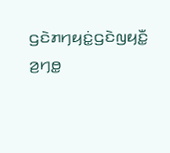ꤞꤢꤧꤊꤚꤟꤢꤦ꤭ꤞꤢꤧꤜꤟꤢꤪ꤭ ꤤ꤬ꤚꤥ꤭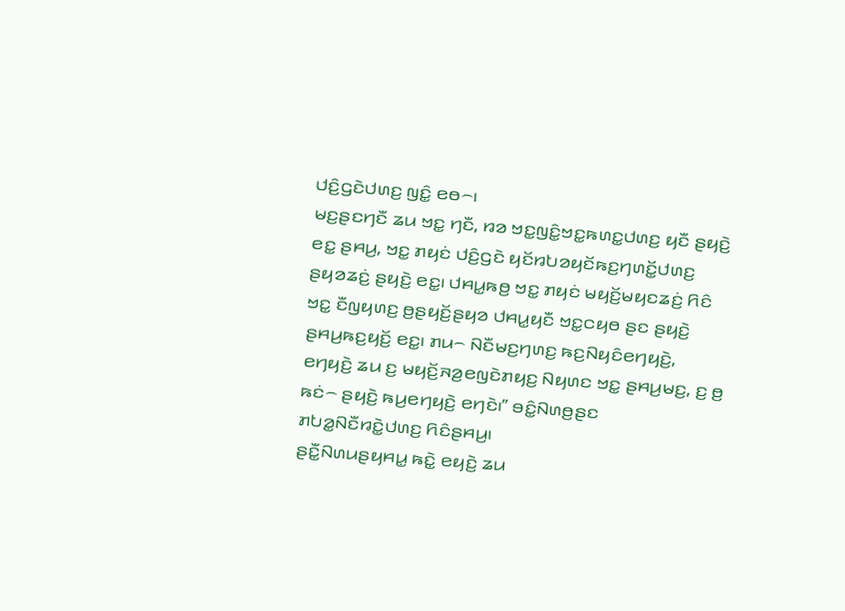ꤓꤢꤨ꤬ꤞꤢꤧꤓꤛꤢ꤬ ꤜꤢꤨ꤭ ꤕꤥ꤮꤯
ꤗꤢ꤬ꤔꤢꤚꤢꤪ ꤘꤣ ꤠꤢ꤭ ꤚꤢꤪ, ꤙꤤ ꤠꤢ꤭ꤜꤢꤨ꤭ꤠꤢ꤭ꤒꤛꤢ꤭ꤓꤛꤢ꤬ ꤟꤢꤪ ꤔꤟꤢꤧ꤬ ꤕꤢ꤭ ꤔꤌꤣ꤬, ꤠꤢ꤭ ꤊꤟꤢꤦ ꤓꤢꤨ꤬ꤞꤢꤧ ꤟꤢꤩꤙꤝꤤꤟꤢꤩꤒꤢ꤬ꤚꤛꤢꤩ꤭ꤓꤛꤢ꤬ ꤔꤟꤤꤘꤢꤦ꤬ ꤔꤟꤢꤧ꤬ ꤕꤢ꤭꤯ ꤓꤌꤣ꤭ꤒꤥ꤬ ꤠꤢ꤭ ꤊꤟꤢꤦ ꤗꤟꤢꤩ꤬ꤗꤟꤢꤘꤢꤦ꤬ ꤖꤢꤨ ꤠꤢ꤭ ꤢꤪꤜꤟꤛꤢ꤬ ꤥ꤬ꤔꤟꤢꤩ꤬ꤔꤟꤤ ꤓꤌꤣ꤭ꤟꤢꤪ ꤠꤢ꤭ꤍꤟꤥ ꤔꤢ ꤔꤟꤢꤧ꤬ ꤔꤌꤣ꤬ꤒꤢ꤬ꤟꤢꤩ꤬ ꤕꤢ꤭꤯ ꤊꤣ꤮ ꤡꤢꤪꤗꤢ꤬ꤚꤛꤢ꤬ ꤒꤢ꤬ꤡꤟꤢꤨꤕꤚꤟꤢꤧ꤬, ꤕꤚꤟꤢꤧ꤬ ꤘꤣ ꤢ꤬ ꤗꤟꤢꤩ꤬ꤏꤤ꤬ꤕꤜꤢꤧꤊꤟꤢ꤬ ꤡꤟꤛꤢ ꤠꤢ꤭ ꤔꤌꤣ꤬ꤗꤢ꤬, ꤢ꤬ ꤥ꤬ ꤒꤢꤦ꤮ ꤔꤟꤢꤧ꤬ ꤒꤣ꤬ꤕꤚꤟꤢꤧ꤬ ꤕꤚꤢꤧ꤯” ꤋꤢꤨ꤭ꤡꤛꤥ꤬ꤔꤢ ꤊꤝꤤ꤭ꤡꤢꤪꤙꤢꤧ꤭ꤓꤛꤢ꤬ ꤖꤢꤨꤔꤌꤣ꤬꤯
ꤔꤢꤪ꤭ꤡꤛꤣꤔꤟꤌꤣ꤭ ꤒꤢꤧ꤭ ꤕꤟꤢꤧ꤬ ꤘꤣ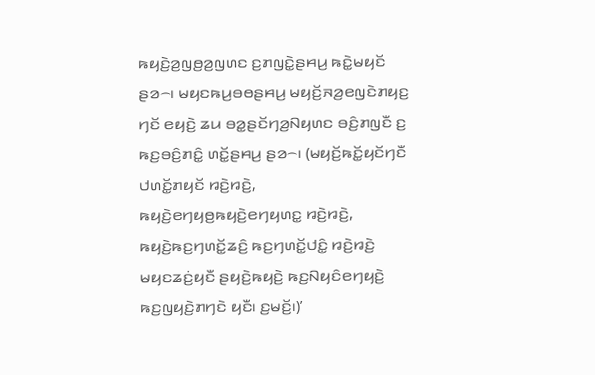ꤒꤟꤢꤧ꤬ꤤ꤬ꤜꤥ꤬ꤤ꤬ꤜꤛꤢ ꤢ꤬ꤊꤜꤢꤧ꤭ꤔꤌꤣ꤬ ꤒꤢꤧ꤭ꤗꤟꤢꤩ ꤔꤤ꤮꤯ ꤗꤟꤢꤒꤣ꤬ꤋꤥꤔꤌꤣ꤬ ꤗꤟꤢꤩ꤬ꤏꤤ꤬ꤕꤜꤢꤧꤊꤟꤢ꤬ ꤚꤢꤩ ꤕꤟꤢꤧ꤬ ꤘꤣ ꤋꤤ꤭ꤔꤢꤩꤚꤤ꤬ꤡꤟꤛꤢ ꤋꤢꤨ꤬ꤊꤜꤢꤪ ꤢ꤬ ꤒꤢ꤬ꤋꤢꤨ꤬ꤊꤢꤨ꤭ ꤛꤢꤩ꤭ꤔꤌꤣ꤬ ꤔꤤ꤮꤯ (ꤗꤟꤢꤩ꤬ꤒꤢꤩ꤭ꤟꤢꤩꤚꤢꤪ ꤓꤛꤢꤩ꤭ꤊꤟꤢꤩ ꤙꤢꤧ꤬ꤙꤢꤧ꤬, ꤒꤟꤢꤧ꤬ꤕꤚꤟꤥ꤬ꤒꤟꤢꤧ꤬ꤕꤚꤟꤛꤢ꤭ ꤙꤢꤧ꤬ꤙꤢꤧ꤬, ꤒꤟꤢꤧ꤬ꤒꤢ꤬ꤚꤛꤢꤩ꤭ꤘꤢꤨ꤬ ꤒꤢ꤬ꤚꤛꤢꤩ꤭ꤓꤢꤨ꤭ ꤙꤢꤧ꤬ꤙꤢꤧ꤬ ꤗꤟꤢꤘꤢꤦ꤬ꤟꤢꤪ ꤔꤟꤢꤧ꤬ꤒꤟꤢꤧ꤬ ꤒꤢ꤬ꤡꤟꤢꤨꤕꤚꤟꤢꤧ꤬ ꤒꤢ꤬ꤜꤟꤢꤧ꤬ꤊꤚꤢꤧ ꤟꤢꤪ꤯ ꤢ꤬ꤗꤢꤩ꤬꤯)’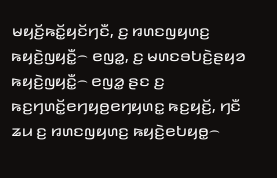ꤗꤟꤢꤩ꤬ꤒꤢꤩ꤭ꤟꤢꤩꤚꤢꤪ, ꤢ꤬ ꤙꤛꤢꤜꤟꤛꤢ꤬ ꤒꤟꤢꤧ꤬ꤜꤟꤢꤪ꤭꤮ ꤕꤜꤤ꤭, ꤢ꤬ ꤗꤛꤢꤋꤝꤢꤧ꤬ꤔꤟꤤ ꤒꤟꤢꤧ꤬ꤜꤟꤢꤪ꤭꤮ ꤕꤜꤤ꤭ ꤔꤢ ꤢ꤬ ꤒꤢ꤬ꤚꤛꤢꤩ꤭ꤕꤚꤟꤥ꤬ꤕꤚꤟꤛꤢ꤭ ꤒꤢ꤬ꤟꤢꤩ꤬, ꤚꤢꤪ ꤘꤣ ꤢ꤬ ꤙꤛꤢꤜꤟꤛꤢ꤬ ꤒꤟꤢꤧ꤬ꤕꤝꤟꤥ꤭꤮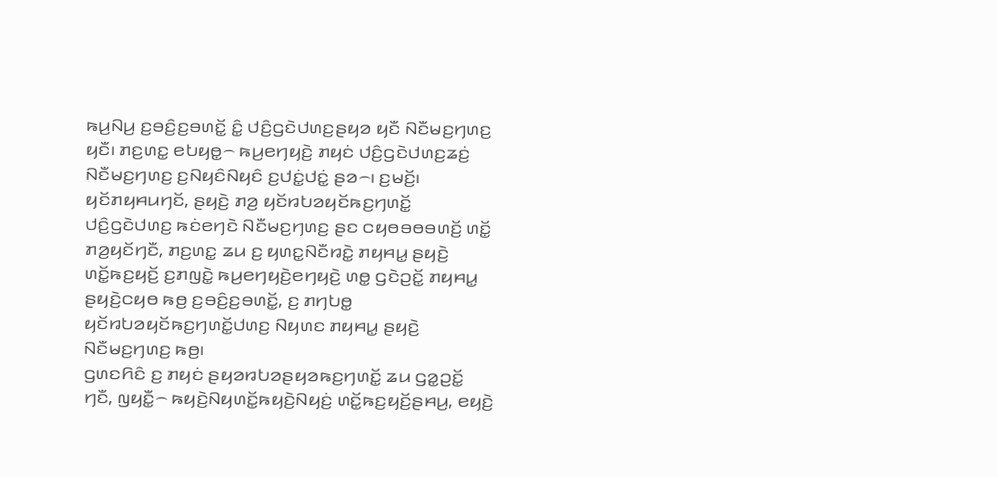ꤒꤣ꤬ꤡꤣ꤬ ꤢ꤬ꤋꤢꤨ꤬ꤢ꤬ꤋꤛꤢꤩ꤭ ꤢꤨ꤭ ꤓꤢꤨ꤬ꤞꤢꤧꤓꤛꤢ꤬ꤔꤟꤤ ꤟꤢꤪ ꤡꤢꤪꤗꤢ꤬ꤚꤛꤢ꤬ ꤟꤢꤪ꤯ ꤊꤢ꤬ꤛꤢ꤭ ꤕꤝꤟꤥ꤭꤮ ꤒꤣ꤬ꤕꤚꤟꤢꤧ꤬ ꤊꤟꤢꤦ ꤓꤢꤨ꤬ꤞꤢꤧꤓꤛꤢ꤬ꤘꤢꤦ꤬ ꤡꤢꤪꤗꤢ꤬ꤚꤛꤢ꤬ ꤢ꤬ꤡꤟꤢꤨꤡꤟꤢꤨ ꤢ꤬ꤓꤢꤦ꤭ꤓꤢꤦ꤭ ꤔꤤ꤮꤯ ꤢ꤬ꤗꤢꤩ꤬꤯
ꤟꤢꤩꤊꤟꤌꤣꤚꤢꤩ, ꤔꤟꤢꤧ꤬ ꤊꤤ꤬ ꤟꤢꤩꤙꤝꤤꤟꤢꤩꤒꤢ꤬ꤚꤛꤢꤩ꤭ ꤓꤢꤨ꤬ꤞꤢꤧꤓꤛꤢ꤬ ꤒꤢꤦꤕꤚꤢꤧ ꤡꤢꤪꤗꤢ꤬ꤚꤛꤢ꤬ ꤔꤢ ꤍꤟꤥꤋꤥꤋꤛꤢꤩ꤬ ꤛꤢꤩ꤭ ꤊꤤ꤬ꤟꤢꤩꤚꤢꤪ, ꤊꤢ꤬ꤛꤢ꤭ ꤘꤣ ꤢ꤬ ꤟꤛꤢ꤭ꤡꤢꤪꤙꤢꤧ꤭ ꤊꤟꤌꤣ꤭ ꤔꤟꤢꤧ꤬ ꤛꤢꤩ꤭ꤒꤢ꤬ꤟꤢꤩ꤬ ꤢ꤬ꤊꤜꤢꤧ꤭ ꤒꤣ꤬ꤕꤚꤟꤢꤧ꤬ꤕꤚꤟꤢꤧ꤬ ꤛꤥ꤭ ꤞꤢꤧꤑꤢꤩ꤭ ꤊꤟꤌꤣ꤭ ꤔꤟꤢꤧ꤬ꤍꤟꤥ ꤒꤥ꤬ ꤢ꤬ꤋꤢꤨ꤬ꤢ꤬ꤋꤛꤢꤩ꤭, ꤢ꤬ ꤊꤚꤝꤥ꤭ ꤟꤢꤩꤙꤝꤤꤟꤢꤩꤒꤢ꤬ꤚꤛꤢꤩ꤭ꤓꤛꤢ꤬ ꤡꤟꤛꤢ ꤊꤟꤌꤣ꤭ ꤔꤟꤢꤧ꤬ ꤡꤢꤪꤗꤢ꤬ꤚꤛꤢ꤬ ꤒꤥ꤬꤯
ꤞꤛꤢꤖꤢꤨ ꤢ꤬ ꤊꤟꤢꤦ ꤔꤟꤤꤙꤝꤤꤔꤟꤤꤒꤢ꤬ꤚꤛꤢꤩ꤭ ꤘꤣ ꤞꤤ꤭ꤑꤢꤩ꤭ ꤚꤢꤪ, ꤜꤟꤢꤪ꤭꤮ ꤒꤟꤢꤧ꤬ꤡꤟꤛꤢꤩ꤭ꤒꤟꤢꤧ꤬ꤡꤟꤢꤦ꤬ ꤛꤢꤩ꤭ꤒꤢ꤬ꤟꤢꤩ꤬ꤔꤌꤣ꤬, ꤕꤟꤢꤧ꤬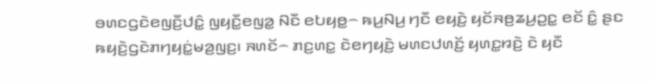ꤋꤛꤢꤞꤢꤧꤕꤜꤢꤪ꤬ꤓꤢꤨ꤭ ꤜꤟꤢꤪ꤭ꤕꤜꤤ꤭ ꤡꤢꤪ ꤕꤝꤟꤥ꤭꤮ ꤒꤣ꤬ꤡꤣ꤬ ꤚꤢꤪ ꤕꤟꤢꤧ꤬ ꤟꤢꤩꤏꤥ꤬ꤘꤣ꤬ꤑꤢ꤭ ꤕꤢꤩ ꤢꤨ꤭ ꤔꤢ ꤒꤟꤢꤧ꤬ꤞꤢꤧꤊꤚꤟꤢꤦ꤭ꤗꤤ꤬ꤜꤢ꤬꤯ ꤏꤛꤢꤩ꤮ ꤊꤢ꤬ꤛꤢ꤭ ꤢꤧꤕꤚꤟꤢꤧ꤬ ꤗꤛꤢꤓꤛꤢꤩ꤬ ꤟꤛꤢ꤭ꤙꤢꤧ꤬ ꤢꤧ ꤟꤢꤪ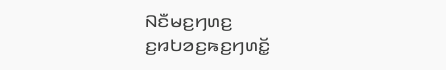ꤡꤢꤪꤗꤢ꤬ꤚꤛꤢ꤬ ꤢ꤬ꤙꤝꤤꤢ꤬ꤒꤢ꤬ꤚꤛꤢꤩ꤭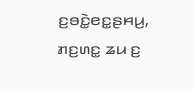ꤢ꤬ꤋꤢꤧ꤭ꤕꤢ꤭ꤔꤌꤣ꤬, ꤊꤢ꤬ꤛꤢ꤭ ꤘꤣ ꤢ꤬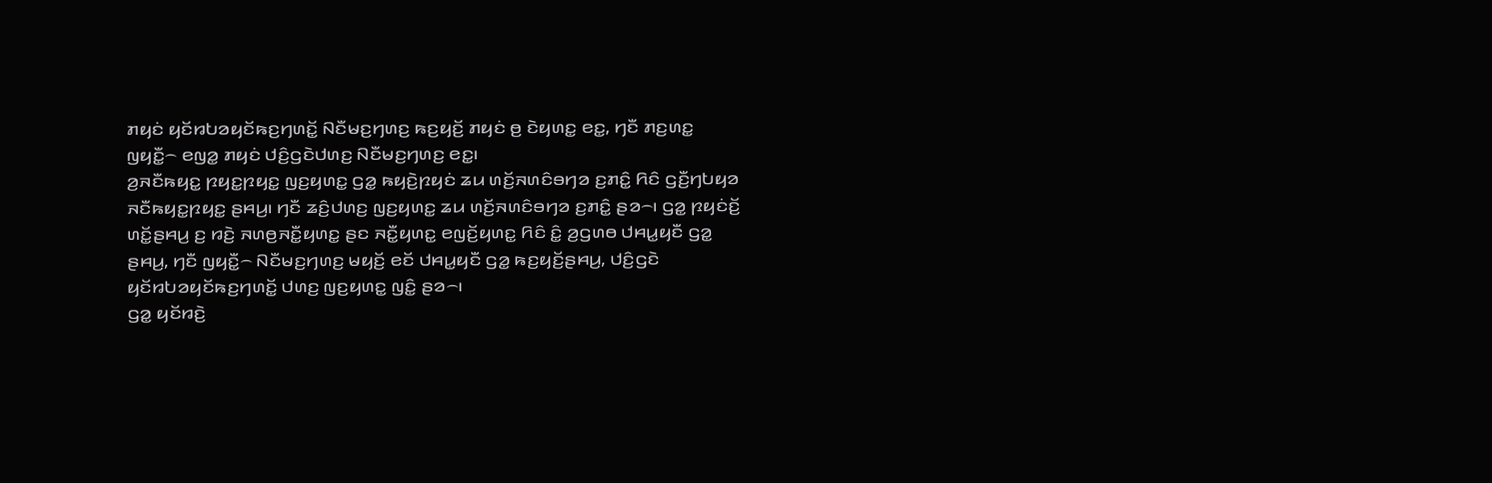ꤊꤟꤢꤦ ꤟꤢꤩꤙꤝꤤꤟꤢꤩꤒꤢ꤬ꤚꤛꤢꤩ꤭ ꤡꤢꤪꤗꤢ꤬ꤚꤛꤢ꤬ ꤒꤢ꤬ꤟꤢꤩ꤬ ꤊꤟꤢꤦ ꤥ꤬ ꤢꤧꤟꤛꤢ꤭ ꤕꤢ꤭, ꤚꤢꤪ ꤊꤢ꤬ꤛꤢ꤭ ꤜꤟꤢꤪ꤭꤮ ꤕꤜꤤ꤭ ꤊꤟꤢꤦ ꤓꤢꤨ꤬ꤞꤢꤧꤓꤛꤢ꤬ ꤡꤢꤪꤗꤢ꤬ꤚꤛꤢ꤬ ꤕꤢ꤭꤯
ꤤ꤬ꤏꤢꤪꤒꤟꤢ꤭ ꤐꤟꤢ꤭ꤐꤟꤢ꤭ ꤜꤢ꤬ꤟꤛꤢ꤭ ꤞꤤ꤭ ꤒꤟꤢꤧ꤬ꤐꤟꤢꤦ ꤘꤣ ꤛꤢꤩ꤬ꤏꤛꤢꤨꤋꤚꤤ ꤢ꤬ꤊꤢꤨ꤭ ꤖꤢꤨ ꤞꤢꤪ꤬ꤚꤝꤟꤤ ꤏꤢꤪꤒꤟꤢ꤭ꤐꤟꤢ꤭ ꤔꤌꤣ꤬꤯ ꤚꤢꤪ ꤘꤢꤨ꤬ꤓꤛꤢ꤬ ꤜꤢ꤬ꤟꤛꤢ꤭ ꤘꤣ ꤛꤢꤩ꤬ꤏꤛꤢꤨꤋꤚꤤ ꤢ꤬ꤊꤢꤨ꤭ ꤔꤤ꤮꤯ ꤞꤤ꤭ ꤐꤟꤢꤦꤢꤩ꤬ ꤛꤢꤩ꤭ꤔꤌꤣ꤬ ꤢ꤬ ꤙꤢꤧ꤬ ꤏꤛꤥ꤬ꤏꤢꤪ꤭ꤟꤛꤢ꤭ ꤔꤢ ꤏꤢꤪ꤭ꤟꤛꤢ꤭ ꤕꤜꤢꤩ꤬ꤟꤛꤢ꤭ ꤖꤢꤨ ꤢꤨ꤭ ꤤ꤬ꤞꤛꤥ ꤓꤌꤣ꤭ꤟꤢꤪ ꤞꤤ꤭ ꤔꤌꤣ꤬, ꤚꤢꤪ ꤜꤟꤢꤪ꤭꤮ ꤡꤢꤪꤗꤢ꤬ꤚꤛꤢ꤬ ꤗꤟꤢꤩ꤬ ꤕꤢꤩ ꤓꤌꤣ꤭ꤟꤢꤪ ꤞꤤ꤭ ꤒꤢ꤬ꤟꤢꤩ꤬ꤔꤌꤣ꤬, ꤓꤢꤨ꤬ꤞꤢꤧ ꤟꤢꤩꤙꤝꤤꤟꤢꤩꤒꤢ꤬ꤚꤛꤢꤩ꤭ ꤓꤛꤢ꤬ ꤜꤢ꤬ꤟꤛꤢ꤭ ꤜꤢꤨ꤭ ꤔꤤ꤮꤯
ꤞꤤ꤭ ꤟꤢꤩꤙꤢꤧ꤬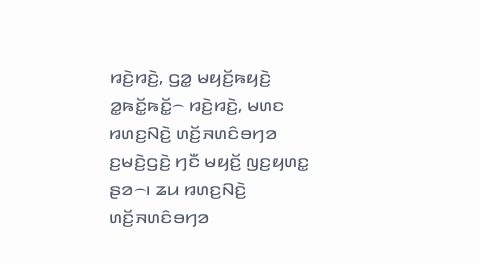ꤙꤢꤧ꤬ꤙꤢꤧ꤬, ꤞꤤ꤭ ꤗꤟꤢꤩ꤬ꤒꤟꤢꤧ꤬ ꤤ꤭ꤒꤢꤩ꤭ꤒꤢꤩ꤭꤮ ꤙꤢꤧ꤬ꤙꤢꤧ꤬, ꤗꤛꤢ ꤙꤛꤢ꤬ꤡꤢꤧ꤬ ꤛꤢꤩ꤬ꤏꤛꤢꤨꤋꤚꤤ ꤢ꤬ꤗꤢꤧ꤬ꤞꤢꤧ꤬ ꤚꤢꤪ ꤗꤟꤢꤩ꤬ ꤜꤢ꤬ꤟꤛꤢ꤭ ꤔꤤ꤮꤯ ꤘꤣ ꤙꤛꤢ꤬ꤡꤢꤧ꤬ ꤛꤢꤩ꤬ꤏꤛꤢꤨꤋꤚꤤ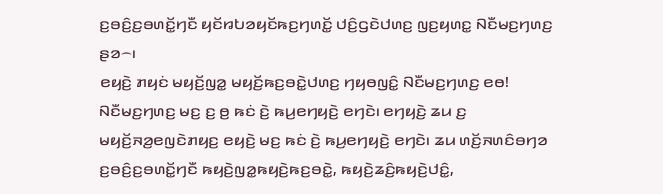ꤢ꤬ꤋꤢꤨ꤬ꤢ꤬ꤋꤛꤢꤩ꤭ꤚꤢꤪ ꤟꤢꤩꤙꤝꤤꤟꤢꤩꤒꤢ꤬ꤚꤛꤢꤩ꤭ ꤓꤢꤨ꤬ꤞꤢꤧꤓꤛꤢ꤬ ꤜꤢ꤬ꤟꤛꤢ꤭ ꤡꤢꤪꤗꤢ꤬ꤚꤛꤢ꤬ ꤔꤤ꤮꤯
ꤕꤟꤢꤧ꤬ ꤊꤟꤢꤦ ꤗꤟꤢꤩ꤬ꤜꤤ꤭ ꤗꤟꤢꤩ꤬ꤒꤢ꤬ꤋꤢꤧ꤭ꤓꤛꤢ꤬ ꤚꤟꤥꤜꤢꤨ꤭ ꤡꤢꤪꤗꤢ꤬ꤚꤛꤢ꤬ ꤕꤥ! ꤡꤢꤪꤗꤢ꤬ꤚꤛꤢ꤬ ꤗꤢ꤬ ꤢ꤬ ꤥ꤬ ꤒꤢꤦ ꤢꤧ꤬ ꤒꤣ꤬ꤕꤚꤟꤢꤧ꤬ ꤕꤚꤢꤧ꤯ ꤕꤚꤟꤢꤧ꤬ ꤘꤣ ꤢ꤬ ꤗꤟꤢꤩ꤬ꤏꤤ꤬ꤕꤜꤢꤧꤊꤟꤢ꤬ ꤕꤟꤢꤧ꤬ ꤗꤢ꤬ ꤒꤢꤦ ꤢꤧ꤬ ꤒꤣ꤬ꤕꤚꤟꤢꤧ꤬ ꤕꤚꤢꤧ꤯ ꤘꤣ ꤛꤢꤩ꤬ꤏꤛꤢꤨꤋꤚꤤ ꤢ꤬ꤋꤢꤨ꤬ꤢ꤬ꤋꤛꤢꤩ꤭ꤚꤢꤪ ꤒꤟꤢꤧ꤬ꤜꤤ꤭ꤒꤟꤢꤧ꤬ꤒꤢ꤬ꤋꤢꤧ꤭, ꤒꤟꤢꤧ꤬ꤘꤢꤨ꤬ꤒꤟꤢꤧ꤬ꤓꤢꤨ꤭,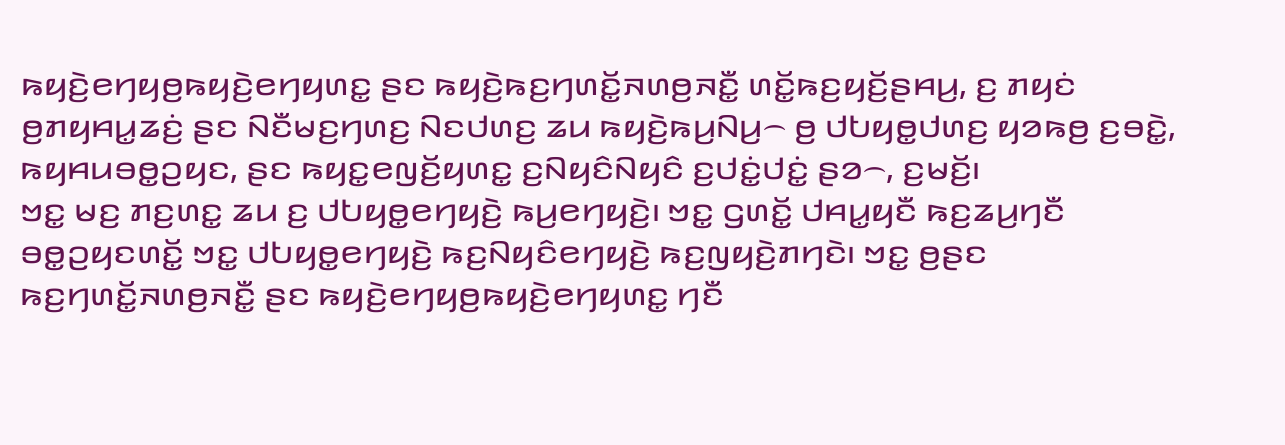ꤒꤟꤢꤧ꤬ꤕꤚꤟꤥ꤬ꤒꤟꤢꤧ꤬ꤕꤚꤟꤛꤢ꤭ ꤔꤢ ꤒꤟꤢꤧ꤬ꤒꤢ꤬ꤚꤛꤢꤩ꤭ꤏꤛꤥ꤬ꤏꤢꤪ꤭ ꤛꤢꤩ꤭ꤒꤢ꤬ꤟꤢꤩ꤬ꤔꤌꤣ꤬, ꤢ꤬ ꤊꤟꤢꤦ ꤥ꤬ꤊꤟꤌꤣ꤭ꤘꤢꤦ꤬ ꤔꤢ ꤡꤢꤪꤗꤢ꤬ꤚꤛꤢ꤬ ꤡꤢꤓꤛꤢ꤬ ꤘꤣ ꤒꤟꤢꤧ꤬ꤒꤣ꤬ꤡꤣ꤬꤮ ꤥ꤬ ꤓꤝꤟꤥ꤭ꤓꤛꤢ꤬ ꤟꤤꤒꤥ꤬ ꤢ꤬ꤋꤢꤧ꤭, ꤒꤟꤌꤣꤋꤥ꤭ꤑꤟꤢ, ꤔꤢ ꤒꤟꤢ꤭ꤕꤜꤢꤩ꤬ꤟꤛꤢ꤭ ꤢ꤬ꤡꤟꤢꤨꤡꤟꤢꤨ ꤢ꤬ꤓꤢꤦ꤭ꤓꤢꤦ꤭ ꤔꤤ꤮, ꤢ꤬ꤗꤢꤩ꤬꤯
ꤠꤢ꤭ ꤗꤢ꤬ ꤊꤢ꤬ꤛꤢ꤭ ꤘꤣ ꤢ꤬ ꤓꤝꤟꤥ꤭ꤕꤚꤟꤢꤧ꤬ ꤒꤣ꤬ꤕꤚꤟꤢꤧ꤬꤯ ꤠꤢ꤭ ꤞꤛꤢꤩ꤭ ꤓꤌꤣ꤭ꤟꤢꤪ ꤒꤢ꤬ꤘꤣ꤬ꤚꤢꤪ ꤋꤥ꤭ꤑꤟꤢꤛꤢꤩ꤭ ꤠꤢ꤭ ꤓꤝꤟꤥ꤭ꤕꤚꤟꤢꤧ꤬ ꤒꤢ꤬ꤡꤟꤢꤨꤕꤚꤟꤢꤧ꤬ ꤒꤢ꤬ꤜꤟꤢꤧ꤬ꤊꤚꤢꤧ꤯ ꤠꤢ꤭ ꤥ꤬ꤔꤢ ꤒꤢ꤬ꤚꤛꤢꤩ꤭ꤏꤛꤥ꤬ꤏꤢꤪ꤭ ꤔꤢ ꤒꤟꤢꤧ꤬ꤕꤚꤟꤥ꤬ꤒꤟꤢꤧ꤬ꤕꤚꤟꤛꤢ꤭ ꤚꤢꤪ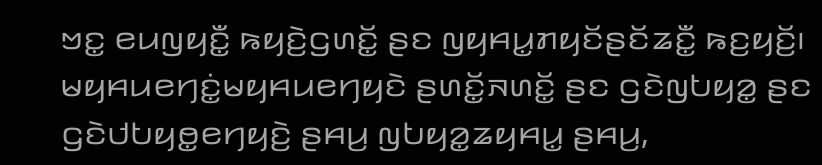ꤠꤢ꤭ ꤕꤣꤜꤟꤢꤪ꤭ ꤒꤟꤢꤧ꤬ꤞꤛꤢꤩ꤭ ꤔꤢ ꤜꤟꤌꤣ꤭ꤊꤟꤢꤩꤔꤢꤩꤘꤢꤪ꤭ ꤒꤢ꤬ꤟꤢꤩ꤬꤯
ꤗꤟꤌꤣꤕꤚꤢꤦ꤭ꤗꤟꤌꤣꤕꤚꤟꤢꤧ ꤔꤛꤢꤩ꤭ꤏꤛꤢꤩ꤭ ꤔꤢ ꤞꤢꤧꤜꤝꤟꤤ꤭ ꤔꤢ ꤞꤢꤧꤓꤝꤟꤥ꤭ꤕꤚꤟꤢꤧ꤬ ꤔꤌꤣ꤬ ꤜꤝꤟꤤ꤭ꤘꤟꤌꤣ꤭ ꤔꤌꤣ꤬,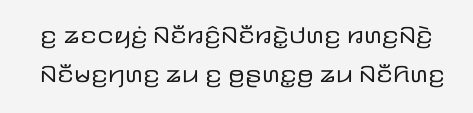ꤢ꤬ ꤘꤢꤍꤟꤢꤦ꤬ ꤡꤢꤪꤙꤢꤨ꤬ꤡꤢꤪꤙꤢꤧ꤭ꤓꤛꤢ꤬ ꤙꤛꤢ꤬ꤡꤢꤧ꤬ ꤡꤢꤪꤗꤢ꤬ꤚꤛꤢ꤬ ꤘꤣ ꤢ꤬ ꤥ꤬ꤔꤛꤢ꤭ꤥ꤬ ꤘꤣ ꤡꤢꤪꤖꤛꤢ꤬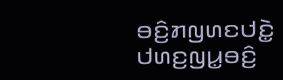ꤋꤢꤨ꤬ꤊꤜꤛꤢꤓꤢꤧ꤭ ꤓꤛꤢ꤬ꤜꤣ꤭ꤋꤢꤨ꤬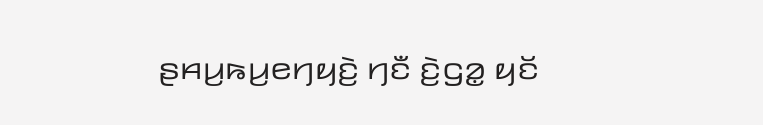ꤔꤌꤣ꤬ꤒꤣ꤬ꤕꤚꤟꤢꤧ꤬ ꤚꤢꤪ ꤢꤧ꤬ꤞꤤ꤭ ꤟꤢꤩ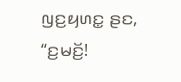ꤜꤢ꤬ꤟꤛꤢ꤭ ꤔꤢ, “ꤢ꤬ꤗꤢꤩ꤬!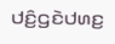ꤓꤢꤨ꤬ꤞꤢꤧꤓꤛꤢ꤬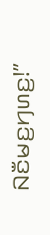ꤡꤢꤪꤗꤢ꤬ꤚꤛꤢ꤬!”